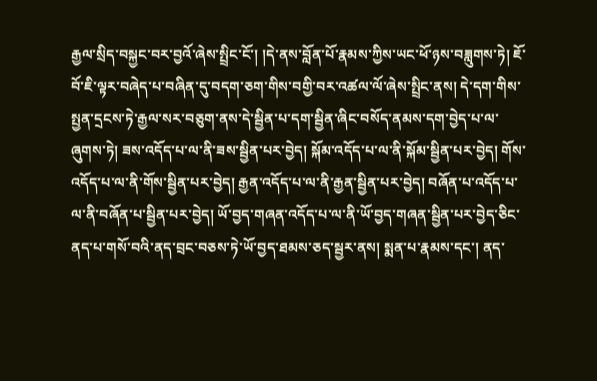རྒྱལ་སྲིད་བསྐྱང་བར་བྱའོ་ཞེས་སྤྲིང་ངོ་། །དེ་ནས་བློན་པོ་རྣམས་ཀྱིས་ཡང་ཕོ་ཉས་བཟླུགས་ཏེ། ཇོ་བོ་ཇི་ལྟར་བཞེད་པ་བཞིན་དུ་བདག་ཅག་གིས་བགྱི་བར་འཚལ་ལོ་ཞེས་སྤྲིང་ནས། དེ་དག་གིས་སྤྱན་དྲངས་ཏེ་རྒྱལ་སར་བཅུག་ནས་དེ་སྦྱིན་པ་དག་སྦྱིན་ཞིང་བསོད་ནམས་དག་བྱེད་པ་ལ་ཞུགས་ཏེ། ཟས་འདོད་པ་ལ་ནི་ཟས་སྦྱིན་པར་བྱེད། སྐོམ་འདོད་པ་ལ་ནི་སྐོམ་སྦྱིན་པར་བྱེད། གོས་འདོད་པ་ལ་ནི་གོས་སྦྱིན་པར་བྱེད། རྒྱན་འདོད་པ་ལ་ནི་རྒྱན་སྦྱིན་པར་བྱེད། བཞོན་པ་འདོད་པ་ལ་ནི་བཞོན་པ་སྦྱིན་པར་བྱེད། ཡོ་བྱད་གཞན་འདོད་པ་ལ་ནི་ཡོ་བྱད་གཞན་སྦྱིན་པར་བྱེད་ཅིང་ནད་པ་གསོ་བའི་ནད་བྲང་བཅས་ཏེ་ཡོ་བྱད་ཐམས་ཅད་སྦྱར་ནས། སྨན་པ་རྣམས་དང་། ནད་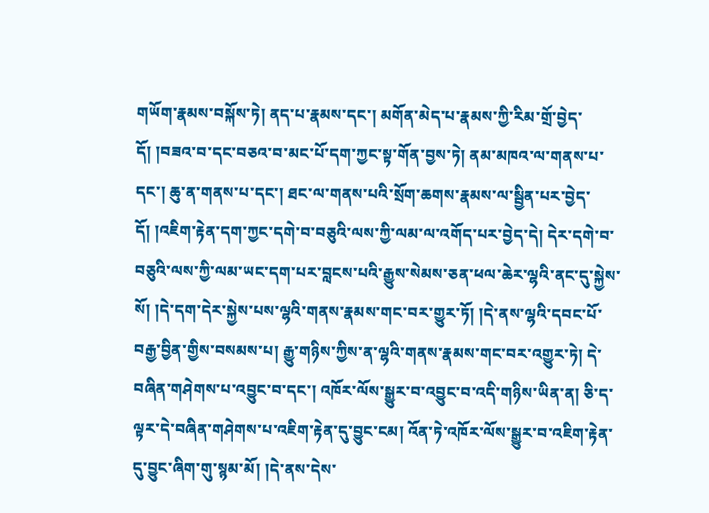གཡོག་རྣམས་བསྐོས་ཏེ། ནད་པ་རྣམས་དང་། མགོན་མེད་པ་རྣམས་ཀྱི་རིམ་གྲོ་བྱེད་དོ། །བཟའ་བ་དང་བཅའ་བ་མང་པོ་དག་ཀྱང་སྟ་གོན་བྱས་ཏེ། ནམ་མཁའ་ལ་གནས་པ་དང་། ཆུ་ན་གནས་པ་དང་། ཐང་ལ་གནས་པའི་སྲོག་ཆགས་རྣམས་ལ་སྦྱིན་པར་བྱེད་དོ། །འཇིག་རྟེན་དག་ཀྱང་དགེ་བ་བཅུའི་ལས་ཀྱི་ལམ་ལ་འགོད་པར་བྱེད་དེ། དེར་དགེ་བ་བཅུའི་ལས་ཀྱི་ལམ་ཡང་དག་པར་བླངས་པའི་རྒྱུས་སེམས་ཅན་ཕལ་ཆེར་ལྷའི་ནང་དུ་སྐྱེས་སོ། །དེ་དག་དེར་སྐྱེས་པས་ལྷའི་གནས་རྣམས་གང་བར་གྱུར་ཏོ། །དེ་ནས་ལྷའི་དབང་པོ་བརྒྱ་བྱིན་གྱིས་བསམས་པ། རྒྱུ་གཉིས་ཀྱིས་ན་ལྷའི་གནས་རྣམས་གང་བར་འགྱུར་ཏེ། དེ་བཞིན་གཤེགས་པ་འབྱུང་བ་དང་། འཁོར་ལོས་སྒྱུར་བ་འབྱུང་བ་འདི་གཉིས་ཡིན་ན། ཅི་ད་ལྟར་དེ་བཞིན་གཤེགས་པ་འཇིག་རྟེན་དུ་བྱུང་ངམ། འོན་ཏེ་འཁོར་ལོས་སྒྱུར་བ་འཇིག་རྟེན་དུ་བྱུང་ཞིག་གུ་སྙམ་མོ། །དེ་ནས་དེས་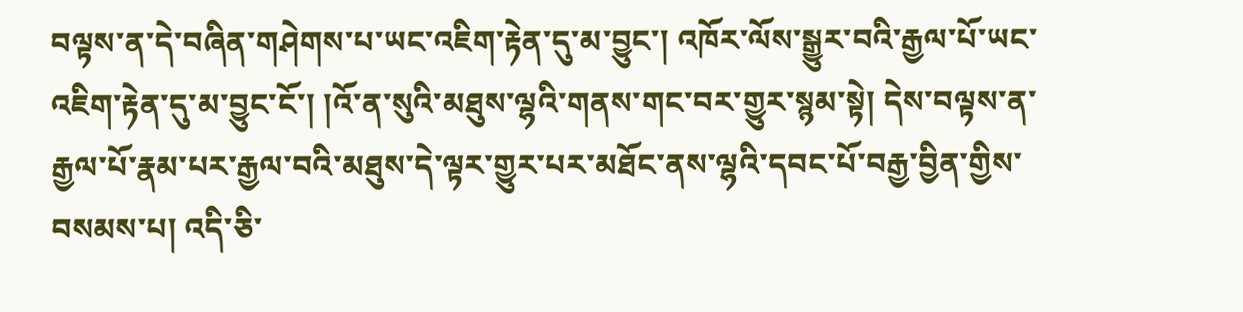བལྟས་ན་དེ་བཞིན་གཤེགས་པ་ཡང་འཇིག་རྟེན་དུ་མ་བྱུང་། འཁོར་ལོས་སྒྱུར་བའི་རྒྱལ་པོ་ཡང་འཇིག་རྟེན་དུ་མ་བྱུང་ངོ་། །འོ་ན་སུའི་མཐུས་ལྷའི་གནས་གང་བར་གྱུར་སྙམ་སྟེ། དེས་བལྟས་ན་རྒྱལ་པོ་རྣམ་པར་རྒྱལ་བའི་མཐུས་དེ་ལྟར་གྱུར་པར་མཐོང་ནས་ལྷའི་དབང་པོ་བརྒྱ་བྱིན་གྱིས་བསམས་པ། འདི་ཅི་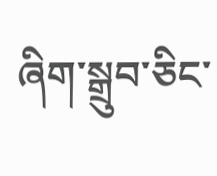ཞིག་སྒྲུབ་ཅིང་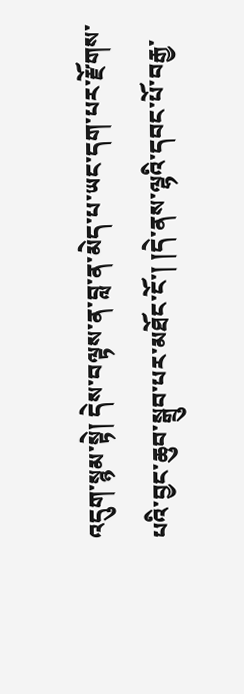འདུག་སྙམ་སྟེ། དེས་བལྟས་ན་བླ་ན་མེད་པ་ཡང་དག་པར་རྫོགས་པའི་བྱང་ཆུབ་སྒྲུབ་པར་མཐོང་ངོ་། །དེ་ནས་ལྷའི་དབང་པོ་བརྒྱ་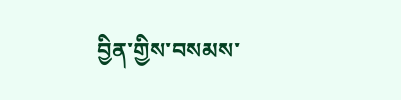བྱིན་གྱིས་བསམས་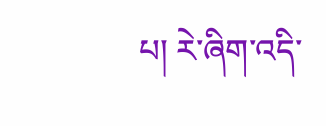པ། རེ་ཞིག་འདི་